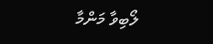ލޯބިވާ މަންމާ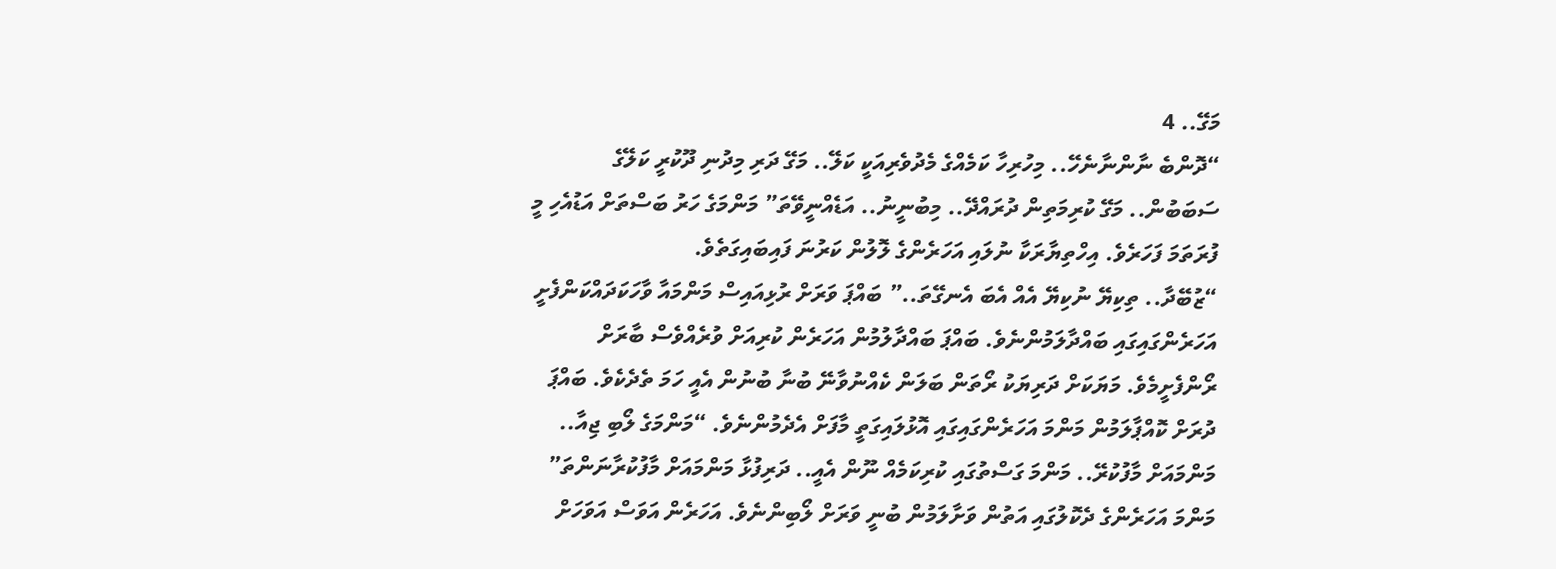މަގޭ.. 4
“ދޮންބެ ނާންނާނެހޭ.. މިހުރިހާ ކަމެއްގެ މެދުވެރިއަކީ ކަލޭ.. މަގޭ ދަރި މިދުނި ދޫކުރީ ކަލޭގެ ސަބަބުން.. މަގޭ ކުރިމަތިން ދުރައްދޭ.. މިބުނީނު.. އަޑެއްނީވޭތަ” މަންމަގެ ހަރު ބަސްތަށް އަޑުއެހި މީ ފުރަތަމަ ފަހަރެވެ. އިހްތިޔާރަކާ ނުލައި އަހަރެންގެ ލޮލުން ކަރުނަ ފައިބައިގަތެވެ.
“ޒުބޭދާ.. ތިކިޔޭ ނުކިޔޭ އެއް އެބަ އެނގޭތަ..” ބައްޕަ ވަރަށް ރުޅިއައިސް މަންމައާ ވާހަކަދައްކަންފެށީ އަހަރެންގައިގައި ބައްދާލަމުންނެވެ. ބައްޕަ ބައްދާލުމުން އަހަރެން ކުރިއަށް ވުރެއްވެސް ބާރަށް ރޯންފެށީމެވެ. މަޔަކަށް ދަރިޔަކު ރޯތަން ބަލަން ކެއްނުވާނޭ ބުނާ ބުނުން އެއީ ހަމަ ތެދެކެވެ. ބައްޕަ ދުރަށް ކޮއްޕާލަމުން މަންމަ އަހަރެންގައިގައި އޮޅުލައިގަތީ މާފަށް އެދެމުންނެވެ. “މަންމަގެ ލޯބި ޖިއާ.. މަންމައަށް މާފުކުރޭ.. މަންމަ ގަސްތުގައި ކުރިކަމެއް ނޫން އެއީ.. ދަރިފުޅާ މަންމައަށް މާފުކުރާނަންތަ” މަންމަ އަހަރެންގެ ދެކޮލުގައި އަތުން ވަށާލަމުން ބުނީ ވަރަށް ލޯބިންނެވެ. އަހަރެން އަވަސް އަވަހަށް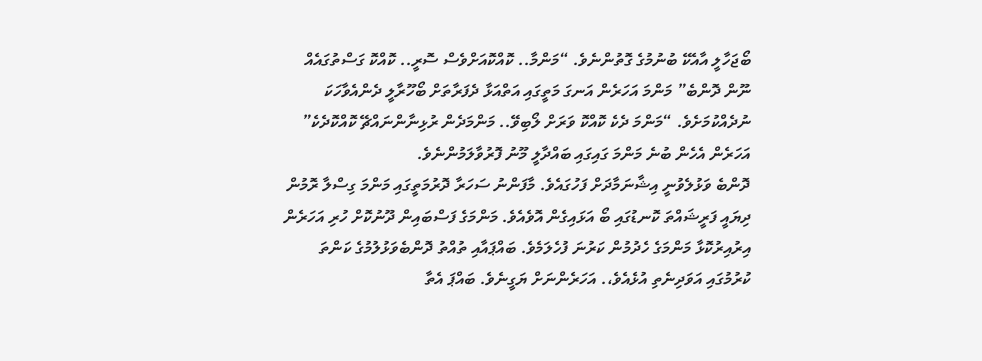ބޯޖަހާލީ އާއެކޭ ބުނުމުގެ ގޮތުންނެވެ. “މަންމާ.. ކޮއްކޮއަށްވެސް ސޮރީ.. ކޮއްކޮ ގަސްތުގައެއް ނޫން ދޮންބެ” މަންމަ އަހަރެން އަނގަ މަތީގައި އަތްއަޅާ ދެފަރާތަށް ބޯހޫރާލީ ދެންއެވާހަކަ ނުދެއްކުމަށެވެ. “މަންމަ ދެކެ ކޮއްކޮ ވަރަށް ލޯބިވޭ.. މަންމަދެން ރުޅިނާންނައްޗޭ ކޮއްކޮދެކެ” އަހަރެން އެހެން ބުނެ މަންމަ ގައިގައި ބައްދާލީ މޫނު ފޮރުވާލަމުންނެވެ.
ދޮންބެ ވަޅުލެވުނީ އިޝާނަމާދަށް ފަހުގައެވެ. މާފަންނު ސަހަރާ ދޮރުމަތީގައި މަންމަ ގިސްލާ ރޮމުން ދިޔައީ ފަރީޝައްތަ ކޮނޑުގައި ބޯ އަޅައިގެން އޮވެއެވެ. މަންމަގެ ފަސްބައިން ދޫނުކޮށް ހުރި އަހަރެން އިރުއިރުކޮޅާ މަންމަގެ ހެދުމުން ކަރުނަ ފުހެލަމެވެ. ބައްޕައާއި ތުއްތު ދޮންބެވަޅުލުމުގެ ކަންތަ ކުރުމުގައި އަވަދިނެތި އުޅެއެވެ،. އަހަރެންނަށް ޔަގީނެވެ. ބައްޕަ އެތާ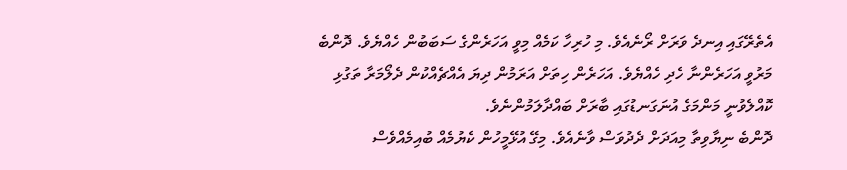އެތެރޭގައި އިނދެ ވަރަށް ރޯނެއެވެ. މި ހުރިހާ ކަމެއް މިވީ އަހަރެންގެ ސަބަބުން ހެއްޔެވެ. ދޮންބެ މަރުވީ އަހަރެންނާ ހެދި ހެއްޔެވެ. އަހަރެން ހިތަށް އަރަމުން ދިޔަ އެއްޗެއްކުން ދެލޯމަރާ ތަގުޅި ކޮއްލެވުނީ މަންމަގެ އުނަގަނޑުގައި ބާރަށް ބައްދާލަމުންނެވެ.
ދޮންބެ ނިޔާވިތާ މިއަދަށް ދެދުވަސް ވާނެއެވެ. މިގޭ އުޅޭމީހުން ކެޔުމެއް ބުއިމެއްވެސް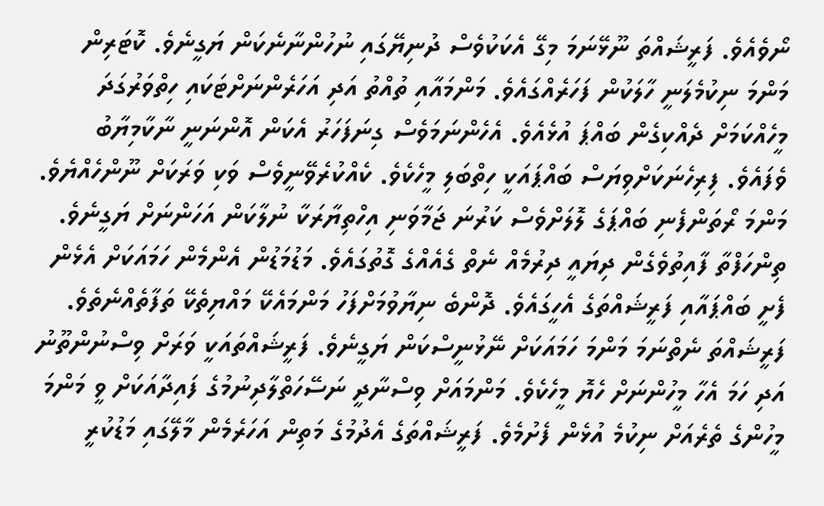ނޯވެއެވެ. ފަރީޝައްތަ ނޫޅޭނަމަ މިގޭ އެކަކުވެސް ދުނިޔޭގައި ނުހުންނާނެކަން ޔަގީނެވެ. ކޮޓަރިން މަންމަ ނިކުމެލަނީ ހާލަކުން ފަހަރެއްގައެވެ. މަންމައާއި ތުއްތު އަދި އަހަރެންނަށްޓަކައި ހިތްވަރުގަދަ މީހެއްކަމަށް ދެއްކިގެން ބައްޕަ އުޅެއެވެ. އެހެންނަމަވެސް ގިނަފަހަރު އެކަން އޮންނަނީ ނާކާމިޔާބު ވެފައެވެ. ފިރިހެނަކަށްވިޔަސް ބައްޕައަކީ ހިތްބަލި މީހެކެވެ. ކެއްކުރެވޭނީވެސް ވަކި ވަރަކަށް ނޫންހެއްޔެވެ. މަންމަ ރޯތަންފެނި ބައްޕަގެ ލޮލަށްވެސް ކަރުނަ ޖަމާވަނި އިހްތިޔާރަކާ ނުލާކަން އަހަންނަށް ޔަގީނެވެ.
ތިންހަފްތާ ފާއިތުވެގެން ދިޔައީ ދިރުމެއް ނެތް ގެއެއްގެ ގޮތުގައެވެ. މަޑުމަޑުން އެންމެން ހަމައަކަށް އެޅެން ފެށީ ބައްޕައާއި ފަރީޝައްތަގެ އެހީގައެވެ. ދޮންބެ ނިޔާވުމަށްފަހު މަންމައެކޭ މައްޔިތެކޭ ތަފާތެއްނެތެވެ. ފަރީޝައްތަ ނެތްނަމަ މަންމަ ހަމައަކަށް ނޭޅުނީސްކަން ޔަގީނެވެ. ފަރީޝައްތައަކީ ވަރަށް ވިސްނުންތޫނު އަދި ހަމަ އެހާ މީހުންނަށް ހެޔޮ މީހެކެވެ. މަންމައަށް ވިސްނާދީ ނަސޭހަތްލާދިނުމުގެ ފައިދާއަކަށް ވީ މަންމަ މީހުންގެ ތެރެއަށް ނިކުމެ އުޅެން ފެށުމެވެ. ފަރީޝައްތަގެ އެދުމުގެ މަތިން އަހަރެމެން މާލޭގައި މަޑުކުރީ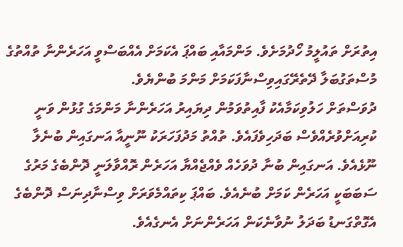އިތުރަށް ތައުލީމު ހޯދުމަށެވެ. މަންމައާއި ބައްޕަ އެކަމަށް އެއްބަސްވީ އަހަރެންނާ ތުއްތުގެ މުސްތަގުބަލާ ދޭތެރޭގައިވިސްނާފަކަމަށް މަންމަ ބުންޔެވެ.
ދުވަސްތަށް ހަލުވިކަމާއެކު ފާއިތުވަމުން ދިޔައިރު އަހަރެންނާ މަންމަގެ ގުޅުން ވަނީ ކުރިއަށްވުރެއްވެސް ބަދަހިވެފައެވެ. ތުއްތު މަދުފަހަރަކު ނޫނީއާ އަނގައިން ބުނެލާ ނޫޅެއެވެ. އަނގައިން ބުނާ ދުވަހެއް ވެއްޖެއްޔާ އަހަރެން ރޮއްވާލަނީ ދޮންބެގެ މަރުގެ ސަބަބަކީ އަހަރެން ކަމަށް ބުނެއެވެ. ބައްޕަ ކިތައްމެވަރަށް ވިސްނާދިނަސް ދޮންބެގެ އެގޮތްގަނޑު ބަދަލު ނުވާނެކަން އަހަރެންނަށް އެނގެއެވެ.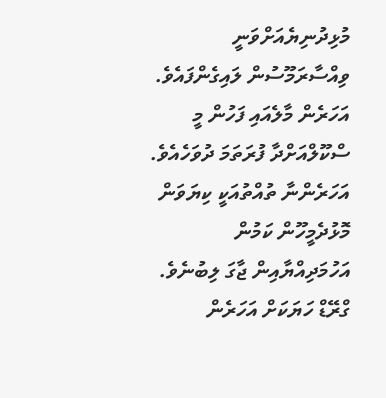މުޅިދުނިޔެއަށްވަނީ ވިއްސާރަމޫސުން ލައިގެންފައެވެ. އަހަރެން މާލެއައި ފަހުން މީ ސްކޫލްއަށްދާ ފުރަތަމަ ދުވަހެއެވެ. އަހަރެންނާ ތުއްތުއަކީ ކިޔަވަން މޮޅުދެމީހޫން ކަމުން އަހުމަދިއްޔާއިން ޖާގަ ލިބުނެވެ. ގްރޭޑް ހަޔަކަށް އަހަރެން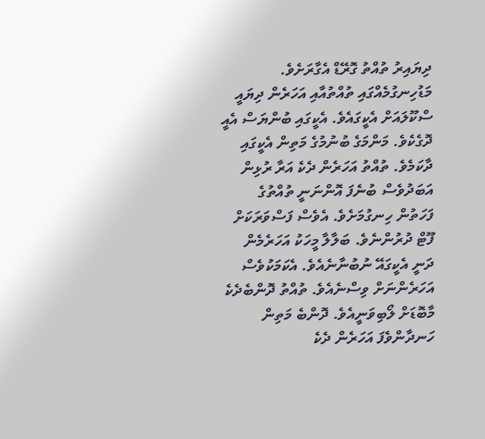ދިޔައިރު ތުއްތު ގޮރޭޑް އެގާރަށެވެ. މަޑުހިނގުމެއްގައި ތުއްތުއާއި އަހަރެން ދިޔައީ ސްކޫލައަށް އެކީގައެވެ. އެކީގައި ބުންޔަސް އެއީ ދޮގެކެވެ. މަންމަގެ ބުނުމުގެ މަތިން އެކީގައި ދާކަމެވެ. ތުއްތު އަހަރެން ދެކެ އަރާ ރުޅިން އަބަދުވެސް ބުނެފަ އޮންނަނީ ތުއްތުގެ ފަހަތުން ހިނގުމަށެވެ. އެވެސް ފަސްވަރަކަށް ފޫޓް ދުރުންނެވެ. ބަލާލާ މީހަކު އަހަރެމެން ދަނީ އެކީގައޭ ނުބުނާނެއެވެ. އެކަމަކުވެސް އަހަރެންނަށް ވިސްނެއެވެ. ތުއްތު ދޮންބެދެކެ މާބޮޑަށް ލޯބިވަނީއެވެ. ދޮންބެ މަތިން ހަނދާންވެފަ އަހަރެން ދެކެ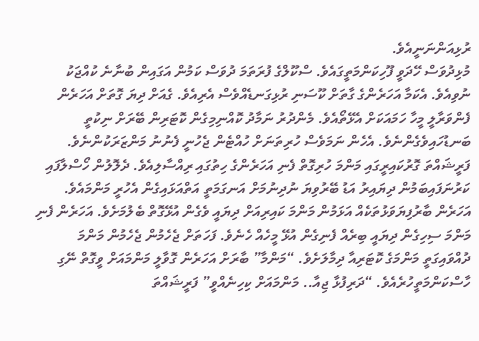ރުޅިއަންނަނީއެވެ.
މުޅިދުވަސް ހޭދަވީ ފޫހިކަންމަތީގައެވެ. ސްކޫލްގެ ފުރަތަމަ ދުވަސް ކަމުން އަގައިން ބުނާނެ ކުއްޖަކު ނުވިއެވެ. އެކަމާ އަހަރެންގެ ގާތަށް ކޫސަނި ރުޅިގަނޑެއްވެސް އެރިއެވެ. ގެއަށް ދިޔަ ގޮތަށް އަހަރެން ފެންވަރާލީ މީހާ ހަމައަކަށް އެޅޭތޯއެވެ. މެންދުރު ނަމާދު ކޮއްނިމިގެން ކޮޓަރިން ބޭރަށް ނިކުތީ ބަނޑުހައިވެގެންނެވެ. އެހެން ނަމަވެސް ހުރިތަނަށް ހުއްޓެން ޖެހުނީ ފެނުނު މަންޒަރަކުންނެވެ. ފަރީޝައްތަ ގޮރުކައިރީގައި މަންމަ ހުރިގޮތް ފެނި އަހަރެންގެ ހިތުގައި ރިއްސާލިއެވެ. ދެލޮލުން ހޯސްލާފައި ކަރުނަފައިބަމުން ދިޔައިރު އަޑު ބޭރުވިޔަ ނުދިނުމަށް އަނގަމަތީ އަތްއަޅައިގެން އެހުރީ މަންމައެވެ. އަހަރެން ބާރުފިޔަވަޅުތަކެއް އަޅަމުން މަންމަ ކައިރިއަށް ދިޔައީ ވެގެން އުޅޭގޮތް ބެލުމަށެވެ. އަހަރެން ފެނި މަންމަ ސިހިގެން ދިޔައީ ބިރެއް ފެނިގެން އުޅޭ މީހެއް ހެނެވެ. ފަހަތަށް ޖެހެމުން ޖެހެމުން މަންމަ ދުއްވައިގަތީ މަންމަގެ ކޮޓަރިއާ ދިމާލަށެވެ. “މަންމާ” ބާރަށް އަހަރެން ގޮވާލީ މަންމައަށް ވީގޮތް ނޭގި ހާސްކަންމަތީހުރެއެވެ. “ދަރިފުޅާ ޖިއާ.. މަންމައަށް ކިހިނެއްވީ” ފަރީޝައްތަ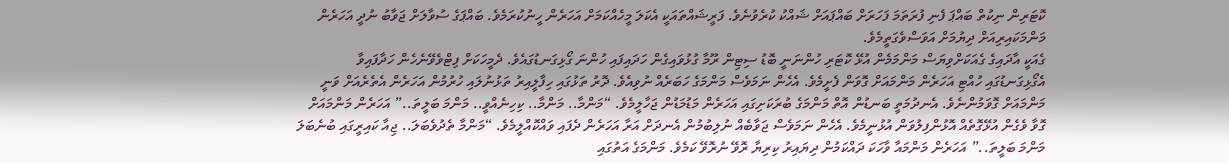ކޮޓަރިން ނިކުތް ބައްޕަ ފެނި ފުރަތަމަ ފަހަރަށް ބައްޕައަށް ޝައްކު ކުރެވުނެވެ. ފަރީޝައްތައަކީ އެކަލަ މީހެއްކަމަށް އަހަރެން ހީނުކުރަމެވެ. ބައްޕަގެ ސުވާލަށް ޖަވާބު ނުދީ އަހަރެން މަންމަކައިރިއަށް ދިޔުމަށް އަވަސްވެގަތީމެވެ.
ގެއަކީ އާދައިގެ ގެއަކަށްވިޔަސް މަންމަމެން އުޅޭ ކޮޓަރި ހުންނަނީ ބޮޑު ސިޓިން ރޫމާ ގުޅުވައިގެން ހަދައިފައި ހުންނަ ގޯޅިގަނޑުގައެވެ. ދެމީހަކަށް ފިޓްވެވޭނެހެން ހަދާފައިވާ އެގޯޅިގަނޑުގައި ހުއްޓި އަހަރެން މަންމައަށް ގޮވަން ފެށީމެވެ. އެހެން ނަމަވެސް މަންމަގެ ހަބަރެއް ނުވިއެވެ. ދޮރު ތަޅުގައި ހިފާލީއިރު ތަޅުނުލައި ހުރުމުން އަހަރެން އެތެރެއަށް ވަނީ މަންމައަށް ގޮވަމުންނެވެ. އެނދުމަތީ ބަނޑުން އޮތް މަންމަގެ ބުރަކަށިގައި އަހަރެން މަޑުމަޑުން ޖަހާލީމެވެ. “މަންމާ.. މަންމާ.. ކިހިނެއްވީ.. މަންމަ ބަލީތަ..” އަހަރެން މަންމައަށް ގޮވާ ވެގެން އުޅޭގޮތެއް އޮޅުންފިލުވަން އުޅުނީމެވެ. އެހެން ނަމަވެސް ޖަވާބެއް ނުލިބުމުން އެނދަށް އަރާ އަހަރެން ދެފައި ވައްކޮއްލީމެވެ. “މަންމާ ތެދުވެބަލަ.. ޖިއާ ކައިރީގައި ބުނެބަލަ މަންމަ ބަލީތަ..” އަހަރެން މަންމައާ ވާހަކަ ދައްކަމުން ދިޔައިރު ކިރިޔާ ރޮވޭ ނުރޮވޭ ކަމެވެ. މަންމަގެ އަތުގައި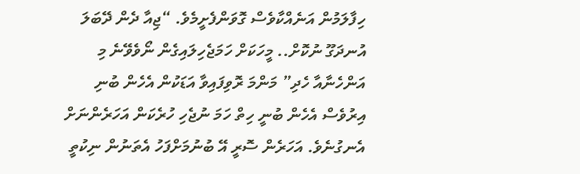ހިފާލަމުން އަނެއްކާވެސް ގޮވަންފެށީމެވެ. “ޖިއާ ދެން ދޭބަލަ އުނދަގޫ ނުކޮށް.. މީހަކަށް ހަމަޖެހިލައިގެން ނޯވެވޭނެ މި އަންހެނާއާ ހެދި” މަންމަ ރޮވިފައިވާ އަޑަކުން އެހެން ބުނި އިރުވެސް އެހެން ބުނީ ހިތް ހަމަ ނުޖެހި ހުރެކަން އަހަރެންނަށް އެނގުނެވެ. އަހަރެން ސޮރީ އޭ ބުނުމަށްފަހު އެތަނުން ނިކުތީ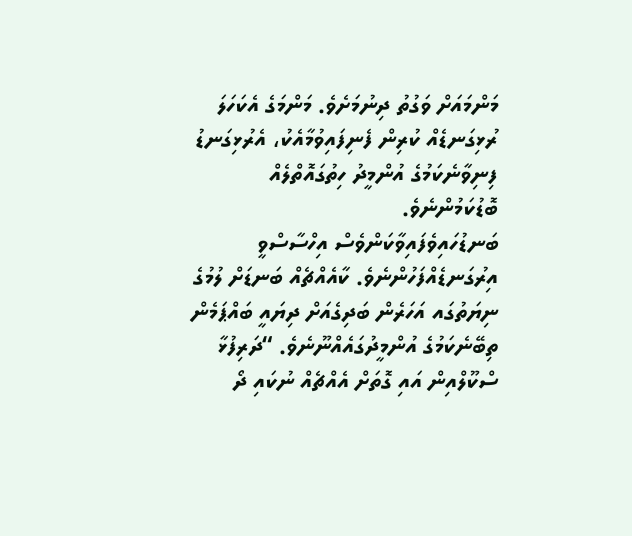މަންމައަށް ވަގުތު ދިނުމަށެވެ. މަންމަގެ އެކަހަލަ ރުޅިގަނޑެއް ކުރިން ފެނިފައިވުމާއެކު، އެރުޅިގަނޑު ފިނިވާނެކަމުގެ އުންމީދު ހިތުގައޮތްލެއް ބޮޑުކަމުންނެވެ.
ބަނޑުހައިވެފައިވާކަންވެސް އިހްސާސްވީ އިރުގަނޑެއްފަހުންނެވެ. ކާއެއްޗެއް ބަނޑަށް ލުމުގެ ނިޔަތުގައ އަހަރެން ބަދިގެއަށް ދިޔައީ ބައްޕަމެން ތިބޭނެކަމުގެ އުންމީދުގައެއްނޫނެވެ. “ދަރިފުޅާ ސްކޫލްއިން އައި ގޮތަށް އެއްޗެއް ނުކައި ދޯ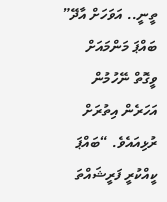ތީނީ.. އަވަހަށް އާދޭ” ބައްޕަ މަންމައަށް ވީގޮތް ނޭހުމުން އަހަރެން އިތުރަށް ރުޅިއައެވެ. “ބައްޕަ ކީއްކުރީ ފަރީޝައްތަ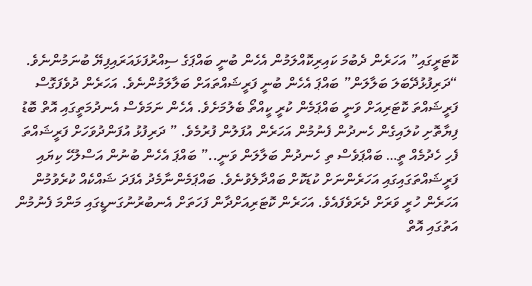ކޮޓަރީގައި” އަހަރެން ދެބުމަ ކައިރިކޮއްލަމުން އެހެން ބުނީ ބައްޕަގެ ސިއްރުފަޅައަރައިފިޔޭ ބުނަމުންނެވެ. “ދަރިފުޅުދޭބަލަ ބަލާލަން” ބައްޕަ އެހެން ބުނީ ފަރީޝައްތައަށް ބަލާލަމުންނެވެ. އަހަރެން ދުވެފަގޮސް ފަރީޝައްތަ ކޮޓަރިއަށް ވަނީ ބައްޕަމެން ކުރީ ކީއްތޯ ބެލުމަށެވެ. އެހެން ނަމަވެސް އެނދުމަތީގައި އޮތް ބޮޑު ފިޔާތޮށި ކުލައިގެން ހެނދުން ފެނުމުން އަހަރެން އުފަލުން ފުރުމެވެ. ” ދަރިފުޅު އުފަންދުވަހަށް ފަރީޝައްތަ ފެހި ހެދުމެއް ތީ… ބައްޕަވެސް ތި ހެނދުން ބަލާލަން ވަނީ..” ބައްޕަ އެހެން ބުނުން އަސްލުހޭ ކިޔައި ފަރީޝައްތަގައިގައި އަހަރެންނަށް ކުޑަކޮށް ބައްދާލެވުނެވެ. ބައްޕަމެންނާމެދު އެފަދަ ޝައްކެއް ކުރެވުމުން އަހަރެން ހުރީ ވަރަށް ދެރަވެފައެވެ. އަހަރެން ކޮޓަރިއަށްދާން ފަހަތަށް އެނބުރުނުގަނޑީގައި މަންމަ ފެނުމުން އަތުގައި އޮތް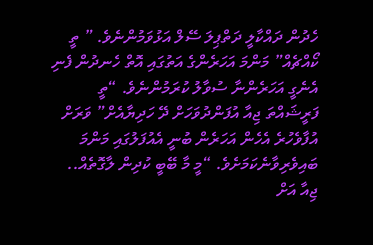ހެދުން ދައްކާލީ ދަތްޕިލަ ސޭލް އަޅުވަމުންނެވެ. ” ތީ ކޯއްޗެއް” މަންމަ އަހަރެންގެ އަތުގައި އޮތް ހެނދުން ފެނި އެނެގީ އަހަރެންނާ ސުވާލު ކުރަމުންނެވެ. “ތީ ފަރީޝައްތަ ޖިއާ އުފަންދުވަހަށް ދޭ ހަދިޔާއެށް” ވަރަށް އުފާވެހުރެ އެހެން އަހަރެން ބުނީ އެއުފަލުގައި މަންމަ ބައިވެރިވާނެކަމަށެވެ. “މީ މާ ބޭބީ ކުދިން ލާގޮތެއް.. ޖިއާ އަށް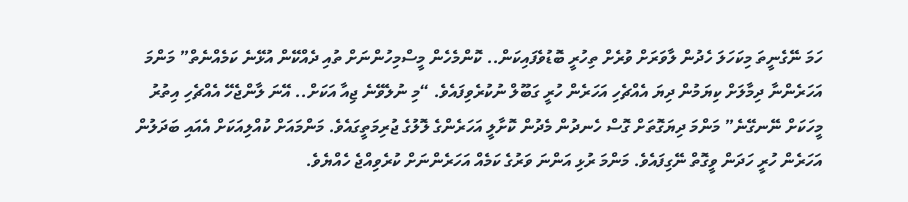ހަމަ ނޭގެނީތަ މިކަހަލަ ހެދުން ލާވަރަށް ވުރެށް ތިހުރީ ބޮޑުވެފައިކަން.. ކޮންމެހެން މީސްމިހުންނަށް ތުއި ދެއްކޭން އުޅޭނެ ކަމެއްނެތް” މަންމަ އަހަރެންނާ ދިމާލަށް ކިޔަމުން ދިޔަ އެއްޗެހި އަހަރެން ހުރީ ގަބޫލް ނުކުރެވިފައެވެ. “މި ނުލެވޭނެ ޖިއާ އަކަށް.. އޭނަ ލާންޖެހޭ އެއްޗެހި އިތުރު މީހަކަށް ނޭނގޭނެ” މަންމަ ދިޔަގޮތަށް ގޮސް ހެނދުން މެދުން ކޮށާލީ އަހަރެންގެ ލޮލުގެ ޖުރިމަތީގައެވެ. މަންމައަށް ކުއްލިއަކަށް އެއައި ބަދަލުން އަހަރެން ހުރީ ހަދަން ވީގޮތް ނޭގިފައެވެ. މަންމަ ރުޅި އަންނަ ވަރުގެ ކަމެއް އަހަރެންނަށް ކުރެވިއްޖެ ހެއްޔެވެ.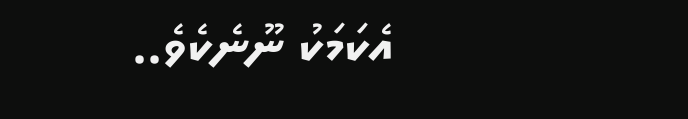އެކަމަކު ނޫނެކެވެ..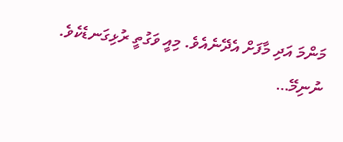މަންމަ އަދި މާފަށް އެދޭނެއެވެ. މިއީ ވަގުތީ ރުޅިގަނޑެކެވެ.
ނުނިމޭ…